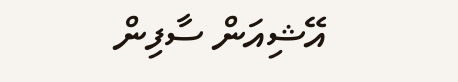އޭޝިއަން ސާފިން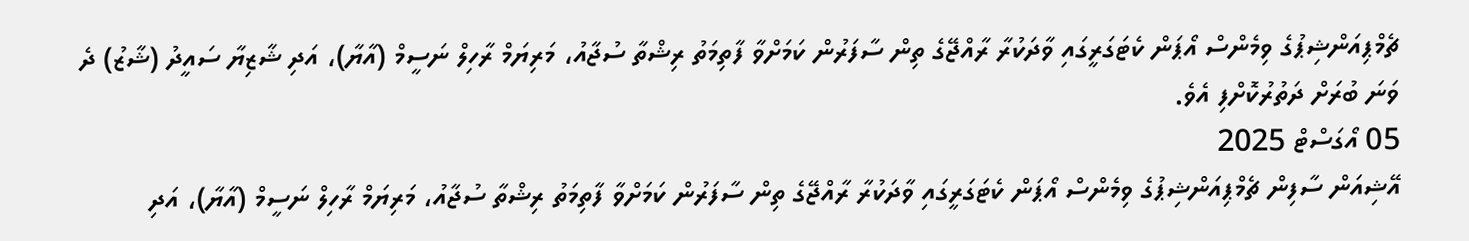ޗެމްޕިއަންޝިޕުގެ ވިމެންސް އޯޕަން ކެޓަގަރީގައި ވާދަކުރާ ރާއްޖޭގެ ތިން ސާފަރުން ކަމަށްވާ ފާތިމަތު ރިޝްތާ ސުޖާއު، މަރިޔަމް ރާހިލް ނަސީމް (އާޔާ)، އަދި ޝާޒިޔާ ސައީދު (ޝާޒު) ދެ ވަނަ ބުރަށް ދަތުރުކޮށްފި އެވެ.
05 އޯގަސްޓް 2025
އޭޝިއަން ސާފިން ޗެމްޕިއަންޝިޕުގެ ވިމެންސް އޯޕަން ކެޓަގަރީގައި ވާދަކުރާ ރާއްޖޭގެ ތިން ސާފަރުން ކަމަށްވާ ފާތިމަތު ރިޝްތާ ސުޖާއު، މަރިޔަމް ރާހިލް ނަސީމް (އާޔާ)، އަދި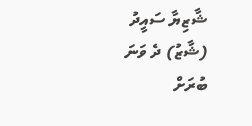ޝާޒިޔާ ސައީދު (ޝާޒު) ދެ ވަނަ ބުރަށް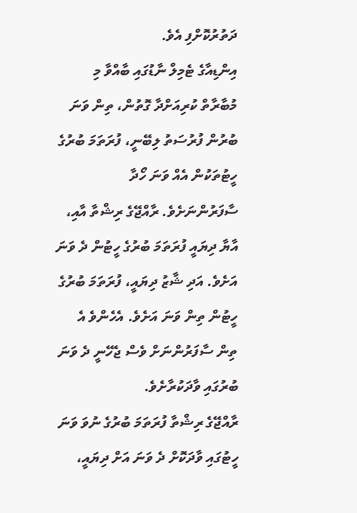ދަތުރުކޮށްފި އެވެ.
އިންޑިއާގެ ޓެމިލް ނާޑުގައި ބާއްވާ މި މުބާރާތް ކުރިއަށްދާ ގޮތުން، ތިން ވަނަ ބުރުން ފުރުސަތު ލިބޭނީ، ފުރަތަމަ ބުރުގެ ހީޓުތަކުން އެއް ވަނަ ހޯދާ ސާފަރުންނަށެވެ. ރާއްޖޭގެ ރިޝްތާ އާއި، އާޔާ ދިޔައީ ފުރަތަމަ ބުރުގެ ހީޓުން ދެ ވަނަ އަށެވެ. އަދި ޝާޒު ދިޔައީ، ފުރަތަމަ ބުރުގެ ހީޓުން ތިން ވަނަ އަށެވެ. އެހެންވެ އެ ތިން ސާފަރުންނަށް ވެސް ޖެހޭނީ ދެ ވަނަ ބުރުގައި ވާދަކުރާށެވެ.
ރާއްޖޭގެ ރިޝްތާ ފުރަތަމަ ބުރުގެ ނުވަ ވަނަ ހީޓުގައި ވާދަކޮށް ދެ ވަނަ އަށް ދިޔައީ،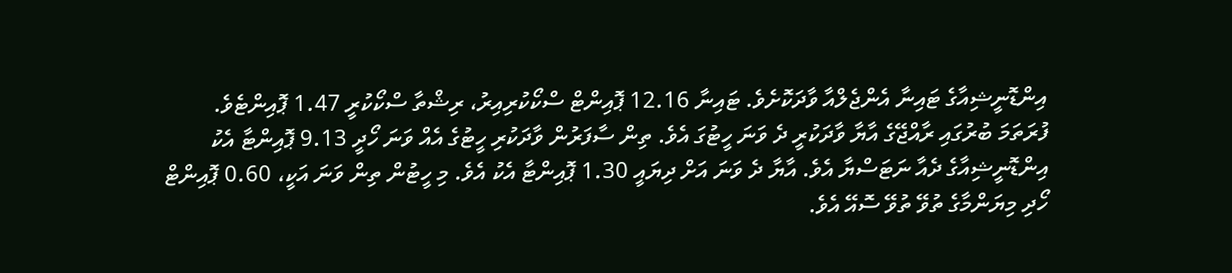އިންޑޮނީޝިއާގެ ޓައިނާ އެންޖެލްއާ ވާދަކޮށެވެ. ޓައިނާ 12.16 ޕޮއިންޓް ސްކޯކުރިއިރު، ރިޝްތާ ސްކޯކުރީ 1.47 ޕޮއިންޓެވެ.
ފުރަތަމަ ބުރުގައި ރާއްޖޭގެ އާޔާ ވާދަކުރީ ދެ ވަނަ ހީޓުގަ އެވެ. ތިން ސާފަރުން ވާދަކުރި ހީޓުގެ އެއް ވަނަ ހޯދީ 9.13 ޕޮއިންޓާ އެކު އިންޑޮނީޝިއާގެ ދެއާ ނަޓަސްޔާ އެވެ. އާޔާ ދެ ވަނަ އަށް ދިޔައީ 1.30 ޕޮއިންޓާ އެކު އެވެ. މި ހީޓުން ތިން ވަނަ އަކީ، 0.60 ޕޮއިންޓް ހޯދި މިޔަންމާގެ ތުވޭ ތުވޭ ސޮއޭ އެވެ.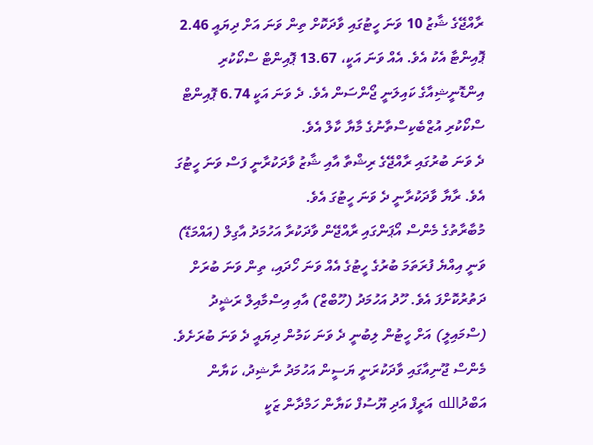ރާއްޖޭގެ ޝާޒު 10 ވަނަ ހީޓުގައި ވާދަކޮށް ތިން ވަނަ އަށް ދިޔައީ 2.46 ޕޮއިންޓާ އެކު އެވެ. އެއް ވަނަ އަކީ، 13.67 ޕޮއިންޓް ސްކޯކުރި އިންޑޮނީޝިއާގެ ކައިލަނީ ޖޯންސަން އެވެ. ދެ ވަނަ އަކީ 6.74 ޕޮއިންޓް ސްކޯކުރި އުޒްބެކިސްތާނުގެ މާޔާ ކާލް އެވެ.
ދެ ވަނަ ބުރުގައި ރާއްޖޭގެ ރިޝްތާ އާއި ޝާޒު ވާދަކުރާނީ ފަސް ވަނަ ހީޓުގަ އެވެ. ރާޔާ ވާދަކުރާނީ ދެ ވަނަ ހީޓުގަ އެވެ.
މުބާރާތުގެ މެންސް އޯޕަންގައި ރާއްޖޭން ވާދަކުރާ އަހުމަދު އާގިލް (އައްމަޑޭ) ވަނީ އިއްޔެ ފުރަތަމަ ބުރުގެ ހީޓުގެ އެއް ވަނަ ހޯދައި، ތިން ވަނަ ބުރަށް ދަތުރުކޮށްފަ އެވެ. ހޫދު އަހުމަދު (ހޫބްޒް) އާއި އިސްމާއިލް ރަޝީދު (ސްމައިލީ) އަށް ހީޓުން ލިބުނީ ދެ ވަނަ ކަމުން ދިޔައީ ދެ ވަނަ ބުރަށެވެ.
މެންސް ޖޫނިއާގައި ވާދަކުރަނީ ޔަސީން އަހުމަދު ނާޝިދު، ކަޔާން އަބްދުالله އަރީފް އަދި ޔޫސުފް ކަޔާން ހަމްދާން ޒަކީ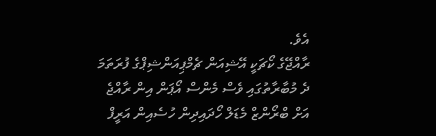އެވެ.
ރާއްޖޭގެ ކޯޗަކީ އޭޝިއަން ޗެމްޕިއަންޝިޕްގެ ފުރަތަމަ ދެ މުބާރާތުގައި ވެސް މެންސް އޯޕަން އިން ރާއްޖެ އަށް ބްރޯންޒް މެޑަލް ހޯދައިދިން ހުސެއިން އަރީފް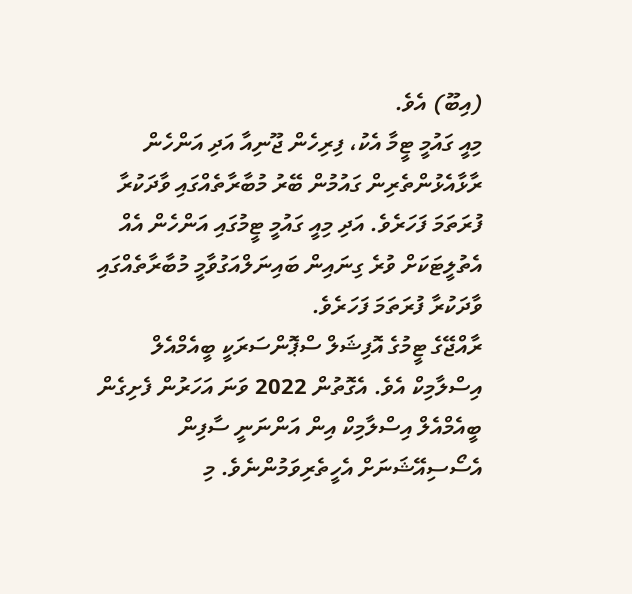(އިބޫ) އެވެ.
މިއީ ގައުމީ ޓީމާ އެކު، ފިރިހެން ޖޫނިއާ އަދި އަންހެން ރާޅާއެޅުންތެރިން ގައުމުން ބޭރު މުބާރާތެއްގައި ވާދަކުރާ ފުރަތަމަ ފަހަރެވެ. އަދި މިއީ ގައުމީ ޓީމުގައި އަންހެން އެއް އެތުލީޓަކަށް ވުރެ ގިނައިން ބައިނަލްއަގުވާމީ މުބާރާތެއްގައި ވާދަކުރާ ފުރަތަމަ ފަހަރެވެ.
ރާއްޖޭގެ ޓީމުގެ އޮފިޝަލް ސްޕޮންސަރަކީ ބީއެމްއެލް އިސްލާމިކް އެވެ. އެގޮތުން 2022 ވަނަ އަހަރުން ފެށިގެން ބީއެމްއެލް އިސްލާމިކް އިން އަންނަނީ ސާފިން އެސޯސިއޭޝަނަށް އެހީތެރިވަމުންނެވެ. މި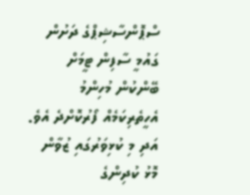ސްޕޮންސާޝިޕްގެ ދަށުން ގައުމީ ސާފިން ޓީމަށް ބޭންކުން މުހިންމު އެހީތެރިކަމެއް ފޯރުކޮށްދެ އެވެ. އަދި މި ކުޅިވަރުގައި ޒުވާން މޮޅު ކުދިންގެ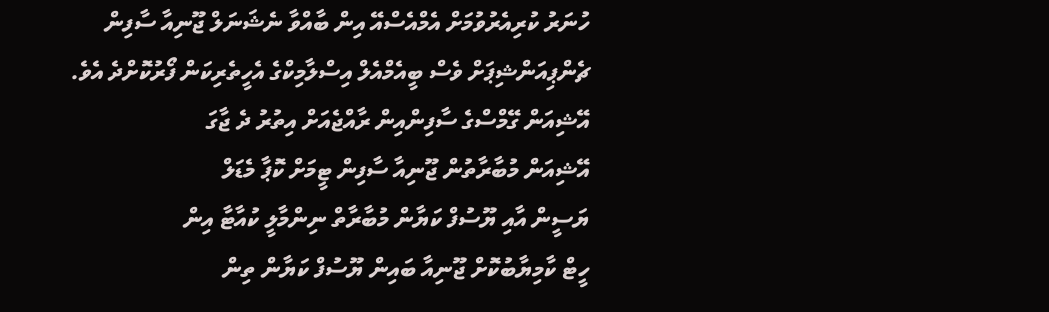ހުނަރު ކުރިއެރުވުމަށް އެމްއެސްއޭ އިން ބާއްވާ ނެޝަނަލް ޖޫނިއާ ސާފިން ޗެންޕިއަންޝިޕަށް ވެސް ބީއެމްއެލް އިސްލާމިކްގެ އެހީތެރިކަން ފޯރުކޮށްދެ އެވެ.
އޭޝިއަން ގޭމްސްގެ ސާފިންއިން ރާއްޖެއަށް އިތުރު ދެ ޖާގަ
އޭޝިއަން މުބާރާތުން ޖޫނިއާ ސާފިން ޓީމަށް ކޮޕާ މެޑަލް
ޔަސީން އާއި ޔޫސުފް ކަޔާން މުބާރާތް ނިންމާލީ ކުއާޓާ އިން
ހީޓް ކާމިޔާބުކޮށް ޖޫނިއާ ބައިން ޔޫސުފް ކަޔާން ތިން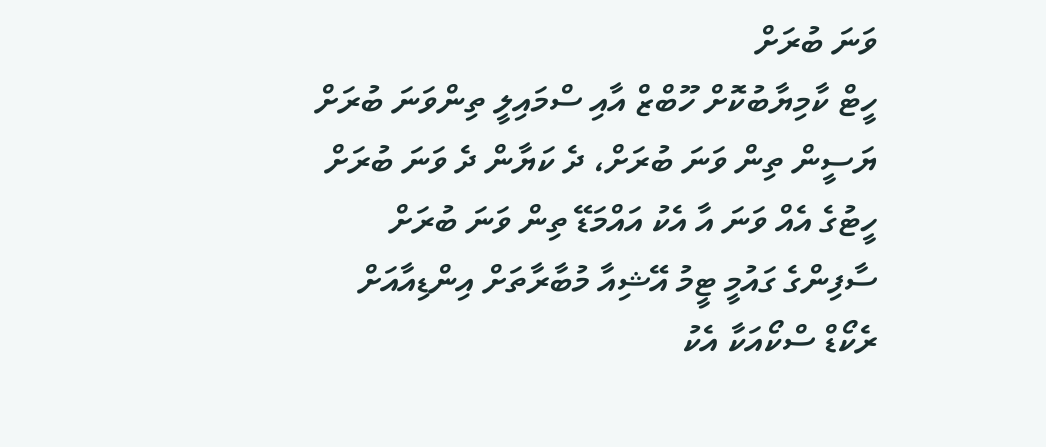ވަނަ ބުރަށް
ހީޓް ކާމިޔާބުކޮށް ހޫބްޒް އާއި ސްމައިލީ ތިންވަނަ ބުރަށް
ޔަސީން ތިން ވަނަ ބުރަށް، ދެ ކަޔާން ދެ ވަނަ ބުރަށް
ހީޓުގެ އެއް ވަނަ އާ އެކު އައްމަޑޭ ތިން ވަނަ ބުރަށް
ސާފިންގެ ގައުމީ ޓީމު އޭޝިއާ މުބާރާތަށް އިންޑިއާއަށް
ރެކޯޑް ސްކޯއަކާ އެކު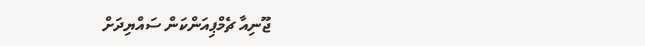ޖޫނިއާ ޗެމްޕިއަންކަން ސައްޔިދަށް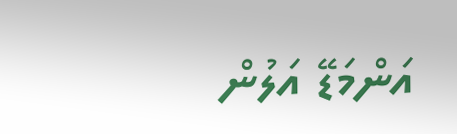އަންމަޑޭ އަލުން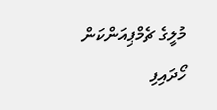މުލީގެ ޗެމްޕިއަންކަން ހޯދައިފި